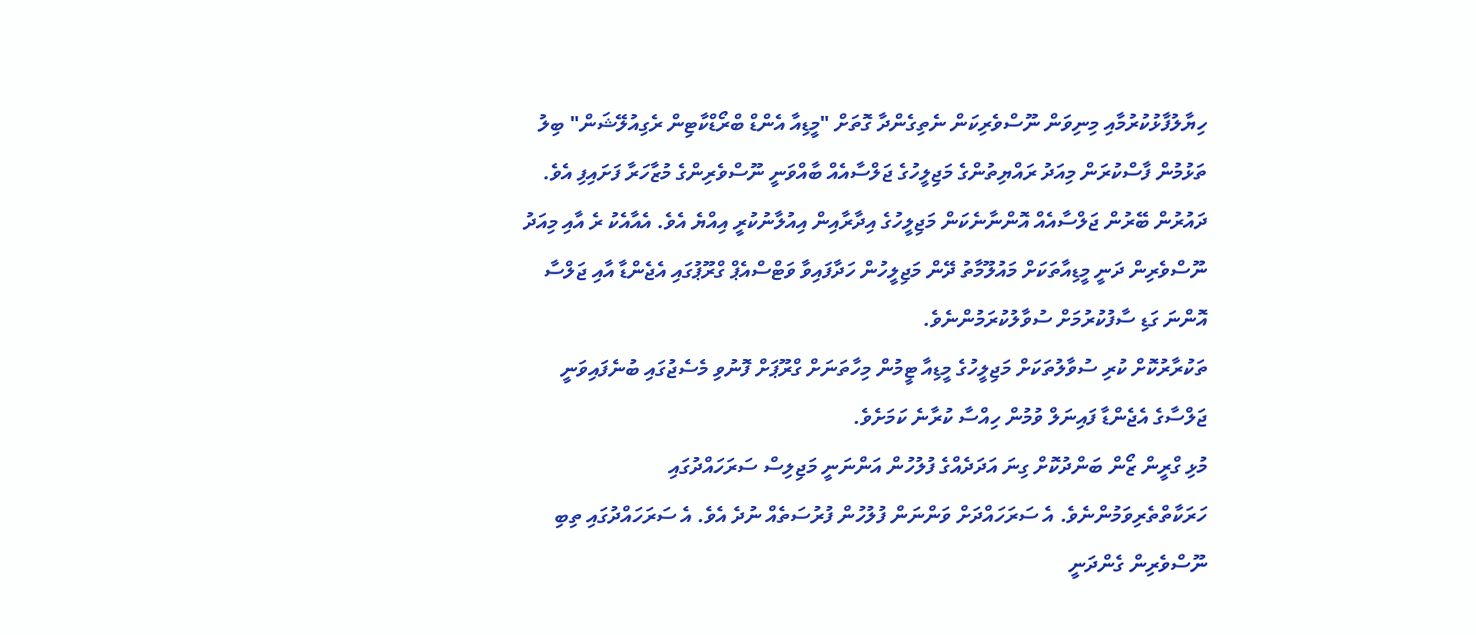ހިޔާލުފާޅުކުރުމާއި މިނިވަން ނޫސްވެރިކަން ނެތިގެންދާ ގޮތަށް "މީޑިއާ އެންޑް ބްރޯޑްކާޓިން ރެގިއުލޭޝަން" ބިލު ތަޅުމުން ފާސްކުރަން މިއަދު ރައްޔިތުންގެ މަޖިލީހުގެ ޖަލްސާއެއް ބާއްވަނީ ނޫސްވެރިންގެ މުޒާހަރާ ފަށައިފި އެވެ.
ދައުރުން ބޭރުން ޖަލްސާއެއް އޮންނާނެކަން މަޖިލީހުގެ އިދާރާއިން އިއުލާނުކުރީ އިއްޔެ އެވެ. އެއާއެކު ރެ އާއި މިއަދު ނޫސްވެރިން ދަނީ މީޑިއާތަކަށް މައުލޫމާތު ދޭން މަޖިލީހުން ހަދާފައިވާ ވަޓްސްއެޕް ގްރޫޕުގައި އެޖެންޑާ އާއި ޖަލްސާ އޮންނަ ގަޑި ސާފުކުރުމަށް ސުވާލުކުރަމުންނެވެ.
ތަކުރާރުކޮށް ކުރި ސުވާލުތަކަށް މަޖިލީހުގެ މީޑިއާ ޓީމުން މިހާތަނަށް ގްރޫޕަށް ފޮނުވި މެސެޖުގައި ބުނެފައިވަނީ ޖަލްސާގެ އެޖެންޑާ ފައިނަލް ވުމުން ހިއްސާ ކުރާނެ ކަމަށެވެ.
މުޅި ގްރީން ޒޯން ބަންދުކޮށް ގިނަ އަދަދެއްގެ ފުލުހުން އަންނަނީ މަޖިލިސް ސަރަހައްދުގައި ހަރަކާތްތެރިވަމުންނެވެ. އެ ސަރަހައްދަށް ވަންނަން ފުލުހުން ފުރުސަތެއް ނުދެ އެވެ. އެ ސަރަހައްދުގައި ތިބި ނޫސްވެރިން ގެންދަނީ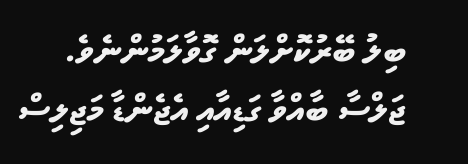ބިލު ބޭރުކޮށްލަން ގޮވާލަމުންނެވެ.
ޖަލްސާ ބާއްވާ ގަޑިއާއި އެޖެންޑާ މަޖިލިސް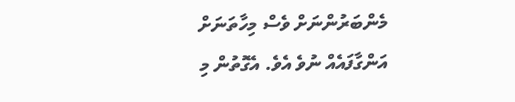މެންބަރުންނަށް ވެސް މިހާތަނަށް އަންގާފައެއް ނުވެ އެވެ. އެގޮތުން މި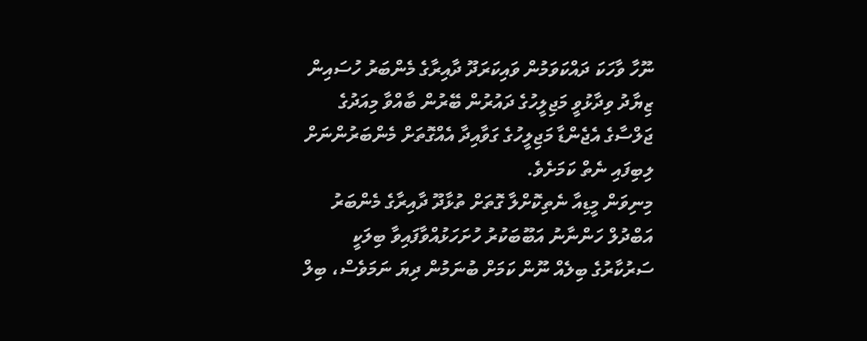ނޫހާ ވާހަކަ ދައްކަވަމުން ވައިކަރަދޫ ދާއިރާގެ މެންބަރު ހުސައިން ޒިޔާދު ވިދާޅުވީ މަޖިލީހުގެ ދައުރުން ބޭރުން ބާއްވާ މިއަދުގެ ޖަލްސާގެ އެޖެންޑާ މަޖިލީހުގެ ގަވާއިދާ އެއްގޮތަށް މެންބަރުންނަށް ލިބިފައި ނެތް ކަމަށެވެ.
މިނިވަން މީޑިއާ ނެތިކޮށްލާ ގޮތަށް ތުޅާދޫ ދާއިރާގެ މެންބަރު އަބްދުލް ހަންނާނު އަބޫބަކުރު ހުށަހަޅުއްވާފައިވާ ބިލަކީ ސަރުކާރުގެ ބިލެއް ނޫން ކަމަށް ބުނަމުން ދިޔަ ނަމަވެސް، ބިލް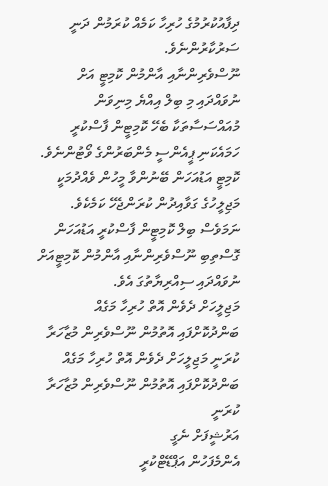ދިފާއުކުރުމުގެ ހުރިހާ ކަމެއް ކުރަމުން ދަނީ ސަރުކާރުންނެވެ.
ނޫސްވެރިންނާއި އާންމުން ކޮމިޓީ އަށް ނުވައްދައި މި ބިލް އިއްޔެ މިނިވަން މުއައްސަސާތަކާ ބެހޭ ކޮމިޓީން ފާސްކުރީ ހަމައެކަނި ޕީއެންސީ މެންބަރުންގެ ވޯޓުންނެވެ.
ކޮމިޓީ އަޑުއަހަން ބޭނުންވާ މީހުން ވެއްދުމަކީ މަޖިލީހުގެ ގަވާއިދުން ކުރަންޖެހޭ ކަމެކެވެ. ނަމަވެސް ބިލް ކޮމިޓީން ފާސްކުރީ އަޑުއަހަން ގޮސްތިބި ނޫސްވެރިންނާއި އާންމުން ކޮމިޓީއަށް ނުވައްދައި ސިއްރިޔާތުގަ އެވެ.
މަޖިލީހަށް ދެވެން އޮތް ހުރިހާ މަގެއް ބަންދުކޮށްފައި އޮތުމުން ނޫސްވެރިން މުޒާހަރާ ކުރަނީ މަޖިލީހަށް ދެވެން އޮތް ހުރިހާ މަގެއް ބަންދުކޮށްފައި އޮތުމުން ނޫސްވެރިން މުޒާހަރާ ކުރަނީ
އަރުޝީފަށް ނެގީ
އެންމެފަހުން އަޕްޑޭޓްކުރީ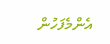އެންމެފަހުން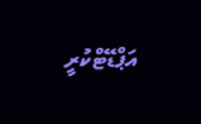އަޕްޑޭޓްކުރީ